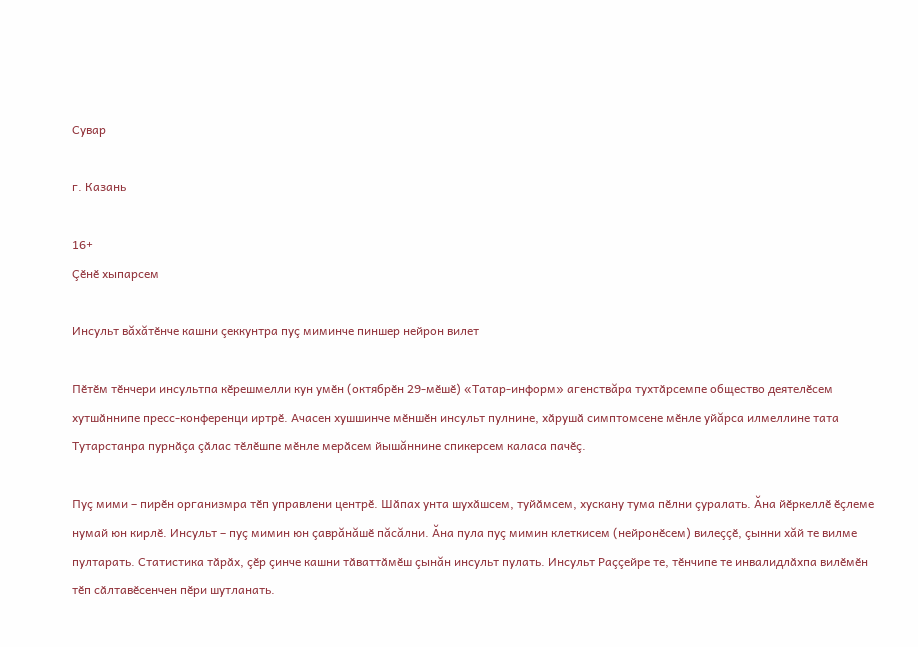Сувар

г. Казань

16+
Çӗнӗ хыпарсем

Инсульт вăхăтӗнче кашни çеккунтра пуç миминче пиншер нейрон вилет

Пӗтӗм тӗнчери инсультпа кӗрешмелли кун умӗн (октябрӗн 29-мӗшӗ) «Татар-информ» агенствăра тухтӑрсемпе общество деятелӗсем хутшӑннипе пресс-конференци иртрӗ. Ачасен хушшинче мӗншӗн инсульт пулнине, хӑрушӑ симптомсене мӗнле уйăрса илмеллине тата Тутарстанра пурнӑçа çӑлас тӗлӗшпе мӗнле мерӑсем йышăннине спикерсем каласа пачӗç.

Пуç мими – пирӗн организмра тӗп управлени центрӗ. Шӑпах унта шухӑшсем, туйӑмсем, хускану тума пӗлни çуралать. Ăна йӗркеллӗ ӗçлеме нумай юн кирлӗ. Инсульт – пуç мимин юн çаврăнăшӗ пăсăлни. Ăна пула пуç мимин клеткисем (нейронӗсем) вилеççӗ, çынни хăй те вилме пултарать. Статистика тӑрӑх, çӗр çинче кашни тӑваттӑмӗш çынăн инсульт пулать. Инсульт Раççейре те, тӗнчипе те инвалидлӑхпа вилӗмӗн тӗп сӑлтавӗсенчен пӗри шутланать.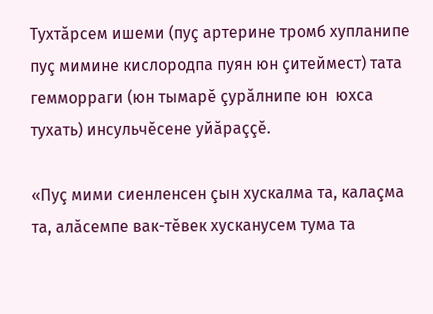Тухтăрсем ишеми (пуç артерине тромб хупланипе пуç мимине кислородпа пуян юн çитеймест) тата гемморраги (юн тымарӗ çурăлнипе юн  юхса тухать) инсульчӗсене уйăраççӗ.

«Пуç мими сиенленсен çын хускалма та, калаçма та, алӑсемпе вак-тӗвек хусканусем тума та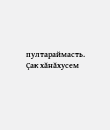пултараймасть. Çак хăнăхусем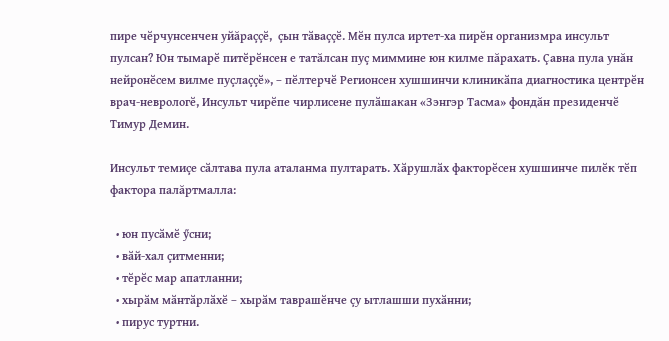пире чӗрчунсенчен уйăраççӗ,  çын тӑваççӗ. Мӗн пулса иртет-ха пирӗн организмра инсульт пулсан? Юн тымарӗ питӗрӗнсен е татăлсан пуç миммине юн килме пăрахать. Çавна пула унăн нейронӗсем вилме пуçлаççӗ», – пӗлтерчӗ Регионсен хушшинчи клиникӑпа диагностика центрӗн врач-неврологӗ, Инсульт чирӗпе чирлисене пулӑшакан «Зэнгэр Тасма» фондăн президенчӗ Тимур Демин.

Инсульт темиçе сӑлтава пула аталанма пултарать. Хӑрушлӑх факторӗсен хушшинче пилӗк тӗп фактора палăртмалла:

  • юн пусӑмӗ ӳсни;
  • вӑй-хал çитменни;
  • тӗрӗс мар апатланни;
  • хырӑм мӑнтӑрлӑхӗ – хырӑм таврашӗнче çу ытлашши пухӑнни;
  • пирус туртни.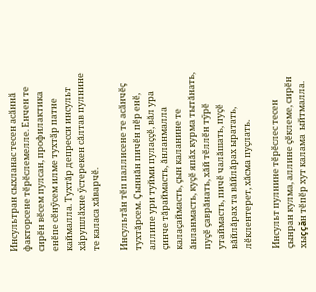Инсультран сыхланас тесен асӑннӑ факторсене тӗрӗслемелле. Енчен те сирӗн вӗсем пулсан, профилактика енӗпе сӗнӳсем илме тухтӑр патне каймалла. Тухтăр депресси инсульт хӑрушлӑхне ӳстерекен сăлтав пулнине те каласа хăварчӗ.

Инсультӑн тӗп паллисене те асӑнчӗç тухтăрсем. Çыннăн пичӗн пӗр енӗ, аллипе ури туйми пулаççӗ, вăл ура çинче тăраймасть, ăнланмалла калаçаймасть, çын каланине те ăнланмасть, куçӗ япăх курма тытăнать, пуçӗ çаврăнать, хăй тӗллӗн тӳрӗ утаймасть, пичӗ чалăшать, пуçӗ вăйлăрах та вăйлăрах ыратать, лӗклентерет, хăсма пуçлать.

Инсульт пулнине тӗрӗслес тесен çынран кулма, аллине çӗклеме, сирӗн хыççăн тӗпӗр хут калама  ыйтмалла.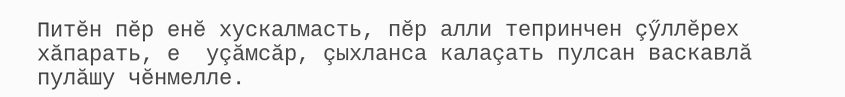Питӗн пӗр енӗ хускалмасть, пӗр алли тепринчен çӳллӗрех хăпарать, е  уçӑмсӑр, çыхланса калаçать пулсан васкавлӑ пулӑшу чӗнмелле.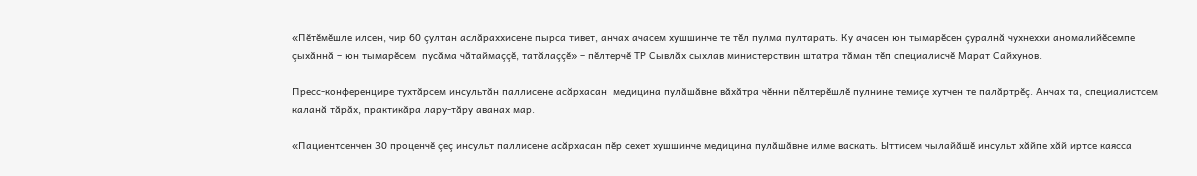«Пӗтӗмӗшле илсен, чир 60 çултан аслӑраххисене пырса тивет, анчах ачасем хушшинче те тӗл пулма пултарать. Ку ачасен юн тымарӗсен çуралнă чухнеххи аномалийӗсемпе çыхӑннӑ – юн тымарӗсем  пусӑма чӑтаймаççӗ, татăлаççӗ» – пӗлтерчӗ ТР Сывлӑх сыхлав министерствин штатра тӑман тӗп специалисчӗ Марат Сайхунов.

Пресс-конференцире тухтӑрсем инсультӑн паллисене асăрхасан  медицина пулӑшӑвне вӑхӑтра чӗнни пӗлтерӗшлӗ пулнине темиçе хутчен те палӑртрӗç. Анчах та, специалистсем каланă тӑрӑх, практикӑра лару-тӑру аванах мар.

«Пациентсенчен 30 проценчӗ çеç инсульт паллисене асăрхасан пӗр сехет хушшинче медицина пулӑшӑвне илме васкать. Ыттисем чылайӑшӗ инсульт хăйпе хăй иртсе каясса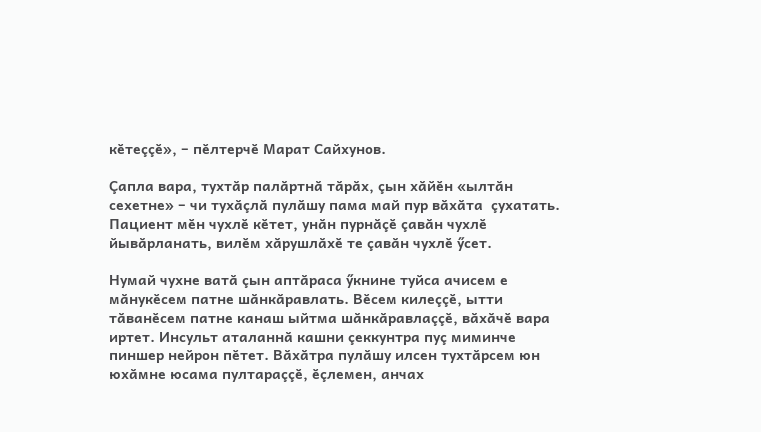кӗтеççӗ», – пӗлтерчӗ Марат Сайхунов.

Çапла вара, тухтӑр палӑртнӑ тӑрӑх, çын хӑйӗн «ылтӑн сехетне» – чи тухӑçлӑ пулӑшу пама май пур вӑхӑта  çухатать. Пациент мӗн чухлӗ кӗтет, унӑн пурнӑçӗ çавӑн чухлӗ йывӑрланать, вилӗм хӑрушлӑхӗ те çавӑн чухлӗ ӳсет.

Нумай чухне ватӑ çын аптӑраса ӳкнине туйса ачисем е мӑнукӗсем патне шӑнкӑравлать. Вӗсем килеççӗ, ытти тӑванӗсем патне канаш ыйтма шӑнкӑравлаççӗ, вӑхӑчӗ вара иртет. Инсульт аталаннӑ кашни çеккунтра пуç миминче пиншер нейрон пӗтет. Вӑхӑтра пулӑшу илсен тухтӑрсем юн юхӑмне юсама пултараççӗ, ӗçлемен, анчах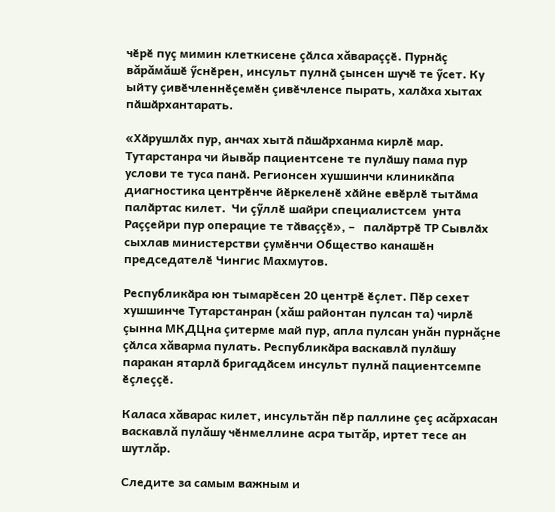чӗрӗ пуç мимин клеткисене çӑлса хăвараççӗ. Пурнӑç вăрăмăшӗ ӳснӗрен, инсульт пулнӑ çынсен шучӗ те ӳсет. Ку ыйту çивӗчленнӗçемӗн çивӗчленсе пырать, халӑха хытах пӑшӑрхантарать.

«Хӑрушлӑх пур, анчах хытӑ пӑшӑрханма кирлӗ мар. Тутарстанра чи йывăр пациентсене те пулӑшу пама пур услови те туса панӑ. Регионсен хушшинчи клиникӑпа диагностика центрӗнче йӗркеленӗ хӑйне евӗрлӗ тытӑма палӑртас килет.  Чи çӳллӗ шайри специалистсем  унта Раççейри пур операцие те тӑваççӗ», –   палӑртрӗ ТР Сывлӑх сыхлав министерстви çумӗнчи Общество канашӗн председателӗ Чингис Махмутов.

Республикӑра юн тымарӗсен 20 центрӗ ӗçлет. Пӗр сехет хушшинче Тутарстанран (хăш районтан пулсан та) чирлӗ çынна МКДЦна çитерме май пур, апла пулсан унăн пурнăçне çӑлса хăварма пулать. Республикӑра васкавлӑ пулӑшу паракан ятарлӑ бригадӑсем инсульт пулнă пациентсемпе ӗçлеççӗ.

Каласа хăварас килет, инсультăн пӗр паллине çеç асăрхасан васкавлă пулăшу чӗнмеллине асра тытăр, иртет тесе ан шутлăр.

Следите за самым важным и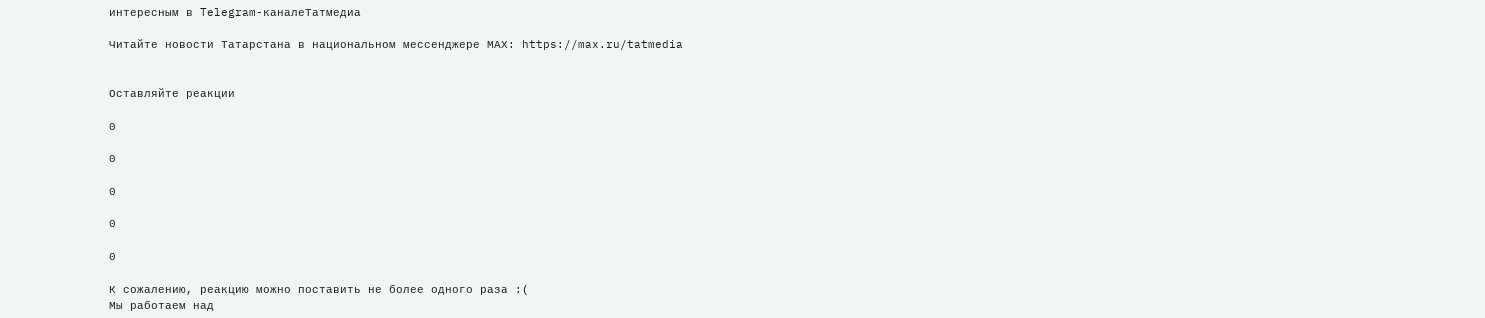интересным в Telegram-каналеТатмедиа

Читайте новости Татарстана в национальном мессенджере MАХ: https://max.ru/tatmedia


Оставляйте реакции

0

0

0

0

0

К сожалению, реакцию можно поставить не более одного раза :(
Мы работаем над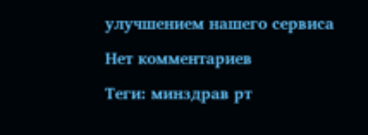улучшением нашего сервиса

Нет комментариев

Теги: минздрав рт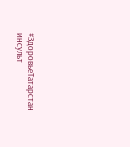#ЗдоровьеТатарстан инсульт